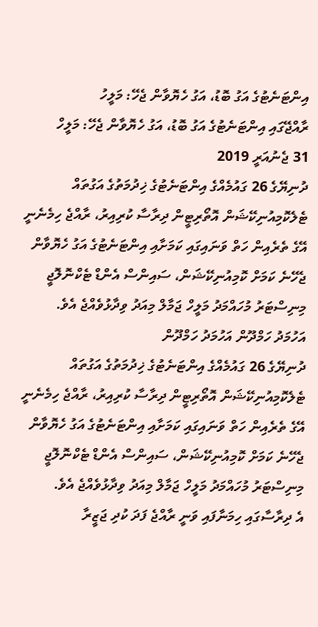އިންޓަނެޓުގެ އަގު ބޮޑު، އަގު ހެޔޮވާން ޖެހޭ: މަލީހު
ރާއްޖޭގައި އިންޓަނެޓުގެ އަގު ބޮޑު، އަގު ހެޔޮވާން ޖެހޭ: މަލީހް
31 ޖެނުއަރީ 2019
ދުނިޔޭގެ 26 ގައުމެއްގެ އިންޓަނެޓުގެ ޚިދުމަތުގެ އަގުތައް ޓެލެކޮމިއުނިކޭޝަން އޮތޯރިޓީން ދިރާސާ ކުރިއިރު، ރާއްޖެ ހިމެނެނީ އޭގެ ތެރެއިން ހަތް ވަނައިގައި ކަމަށާއި އިންޓަނެޓުގެ އަގު ހެޔޮވާން ޖެހޭނެ ކަމަށް ކޮމިއުނިކޭޝަން، ސައިންސް އެންޑް ޓެކްނޮލޮޖީ މިނިސްޓަރު މުހައްމަދު މަލީހް ޖަމާލް މިއަދު ވިދާޅުވެއްޖެ އެވެ.
އަހުމަދު ހަމްދޫން އަހުމަދު ހަމްދޫން
ދުނިޔޭގެ 26 ގައުމެއްގެ އިންޓަނެޓުގެ ޚިދުމަތުގެ އަގުތައް ޓެލެކޮމިއުނިކޭޝަން އޮތޯރިޓީން ދިރާސާ ކުރިއިރު، ރާއްޖެ ހިމެނެނީ އޭގެ ތެރެއިން ހަތް ވަނައިގައި ކަމަށާއި އިންޓަނެޓުގެ އަގު ހެޔޮވާން ޖެހޭނެ ކަމަށް ކޮމިއުނިކޭޝަން، ސައިންސް އެންޑް ޓެކްނޮލޮޖީ މިނިސްޓަރު މުހައްމަދު މަލީހް ޖަމާލް މިއަދު ވިދާޅުވެއްޖެ އެވެ.
އެ ދިރާސާގައި ހިމަނާފައި ވަނީ ރާއްޖެ ފަދަ ކުދި ޖަޒީރާ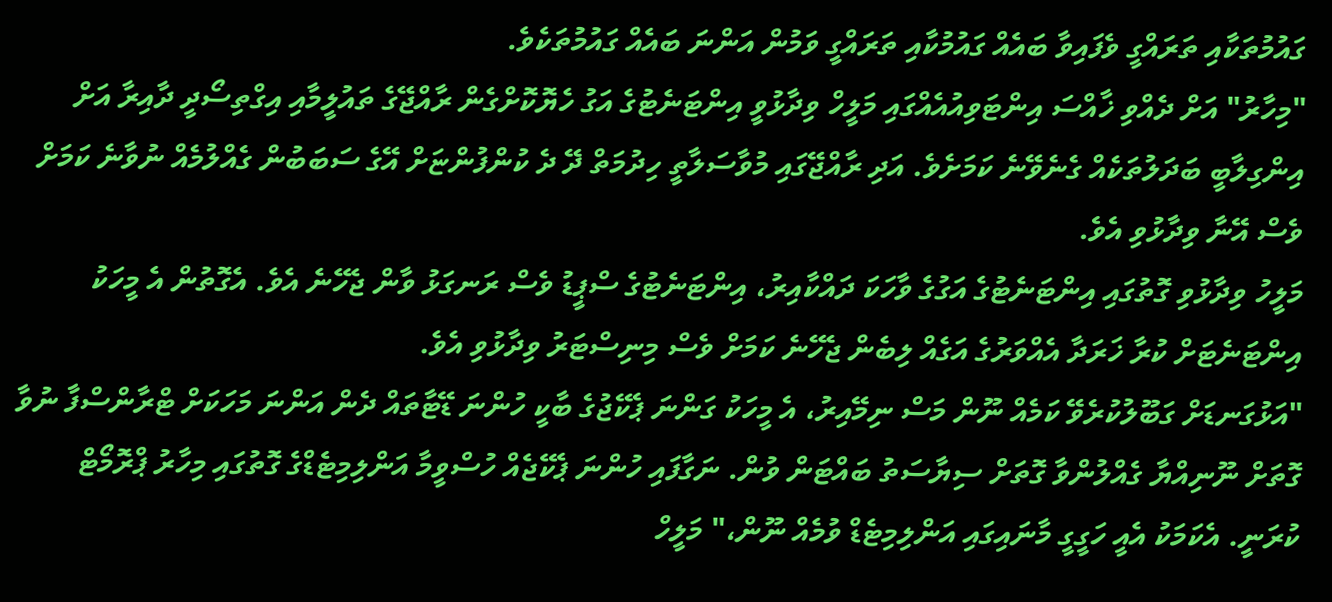ގައުމުތަކާއި ތަރައްގީ ވެފައިވާ ބައެއް ގައުމުކާއި ތަރައްގީ ވަމުން އަންނަ ބައެއް ގައުމުތަކެވެ.
"މިހާރު" އަށް ދެއްވި ޚާއްސަ އިންޓަވިއުއެއްގައި މަލީހް ވިދާޅުވީ އިންޓަނެޓުގެ އަގު ހެޔޮކޮށްގެން ރާއްޖޭގެ ތައުލީމާއި އިގްތިސޯދީ ދާއިރާ އަށް އިންގިލާބީ ބަދަލުތަކެއް ގެނެވޭނެ ކަމަށެވެ. އަދި ރާއްޖޭގައި މުވާސަލާތީ ހިދުމަތް ދޭ ދެ ކުންފުންޏަށް އޭގެ ސަބަބުން ގެއްލުމެއް ނުވާނެ ކަމަށް ވެސް އޭނާ ވިދާޅުވި އެވެ.
މަލީހު ވިދާޅުވި ގޮތުގައި އިންޓަނެޓުގެ އަގުގެ ވާހަކަ ދައްކާއިރު، އިންޓަނެޓުގެ ސްޕީޑު ވެސް ރަނގަޅު ވާން ޖެހޭނެ އެވެ. އެގޮތުން އެ މީހަކު އިންޓަނެޓަށް ކުރާ ޚަރަދާ އެއްވަރުގެ އަގެއް ލިބެން ޖެހޭނެ ކަމަށް ވެސް މިނިސްޓަރު ވިދާޅުވި އެވެ.
"އަޅުގަނޑަށް ގަބޫލުކުރެވޭ ކަމެއް ނޫން މަސް ނިމޭއިރު، އެ މީހަކު ގަންނަ ޕެކޭޖުގެ ބާކީ ހުންނަ ޑޭޓާތައް ދެން އަންނަ މަހަކަށް ޓްރާންސްފާ ނުވާ ގޮތަށް ނޫނިއްޔާ ގެއްލުންވާ ގޮތަށް ސިޔާސަތު ބައްޓަން ވުން. ނަގާފައި ހުންނަ ޕެކޭޖެއް ހުސްވީމާ އަންލިމިޓެޑްގެ ގޮތުގައި މިހާރު ޕްރޮމޯޓް ކުރަނީ. އެކަމަކު އެއީ ހަގީގީ މާނައިގައި އަންލިމިޓެޑް ވުމެއް ނޫން،" މަލީހް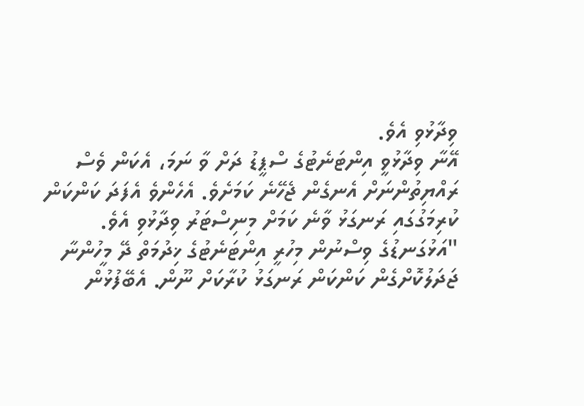ވިދާޅުވި އެވެ.
އޭނާ ވިދާޅުވީ އިންޓަނެޓުގެ ސްޕީޑު ދަށް ވާ ނަމަ، އެކަން ވެސް ރައްޔިތުންނަށް އެނގެން ޖެހޭނެ ކަމަށެވެ. އެހެންވެ އެފަދަ ކަންކަން ކުރިމަގުގައި ރަނގަޅު ވާނެ ކަމަށް މިނިސްޓަރު ވިދާޅުވި އެވެ.
"އަޅުގަނޑުގެ ވިސްނުން މިހުރީ އިންޓަނެޓުގެ ޚިދުމަތް ދޭ މީހުންނާ ޖަދަލުކޮށްގެން ކަންކަން ރަނގަޅު ކުރާކަށް ނޫން. އެބޭފުޅުން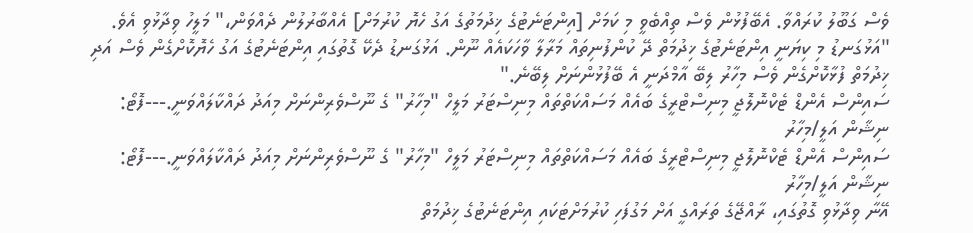ވެސް ގަބޫލު ކުރައްވާ. އެބޭފުޅުން ވެސް ތިއްބެވީ މި ކަމަށް [އިންޓަނެޓުގެ ޚިދުމަތުގެ އަގު ހެޔޮ ކުރުމަށް] އެއްބާރުލުން ދެއްވަން،" މަލީހު ވިދާޅުވި އެވެ.
"އަޅުގަނޑު މި ކިޔަނީ އިންޓަނެޓުގެ ޚިދުމަތް ދޭ ކުންފުނިތައް މަރާލާ ވާހަކައެއް ނޫން. އަޅުގަނޑު ދެކޭ ގޮތުގައި އިންޓަނެޓުގެ އަގު ހެޔޮކޮށްގެން ވެސް އަދި ޚިދުމަތް ފުޅާކޮށްގެން ވެސް މިހާރު ލިބޭ އާމްދަނީ އެ ބޭފުޅުންނަށް ލިބޭނެ."
ސައިންސް އެންޑް ޓެކްނޮލޮޖީ މިނިސްޓްރީގެ ބައެއް މަސައްކަތްތައް މިނިސްޓަރު މަލީހް "މިހާރު" ގެ ނޫސްވެރިންނަށް މިއަދު ދައްކާލައްވަނީ.---ފޮޓޯ: ނިޝާން އަލީ/މިހާރު
ސައިންސް އެންޑް ޓެކްނޮލޮޖީ މިނިސްޓްރީގެ ބައެއް މަސައްކަތްތައް މިނިސްޓަރު މަލީހް "މިހާރު" ގެ ނޫސްވެރިންނަށް މިއަދު ދައްކާލައްވަނީ.---ފޮޓޯ: ނިޝާން އަލީ/މިހާރު
އޭނާ ވިދާޅުވި ގޮތުގައި، ރާއްޖޭގެ ތަރައްގީ އަށް މަގުފަހި ކުރުމަށްޓަކައި އިންޓަނެޓުގެ ޚިދުމަތް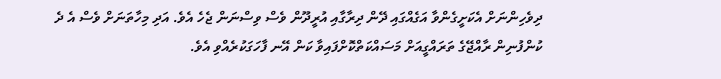ދިވެހިންނަށް އެކަށީގެންވާ އަގެއްގައި ދޭން ދިރާގާއި އުރީދޫން ވެސް ވިސްނަން ޖެހެ އެވެ. އަދި މިހާތަނަށް ވެސް އެ ދެ ކުންފުނިން ރާއްޖޭގެ ތަރައްގީއަށް މަސައްކަތްކޮށްފައިވާ ކަން އޭނ ފާހަގަކުރެއްވި އެވެ.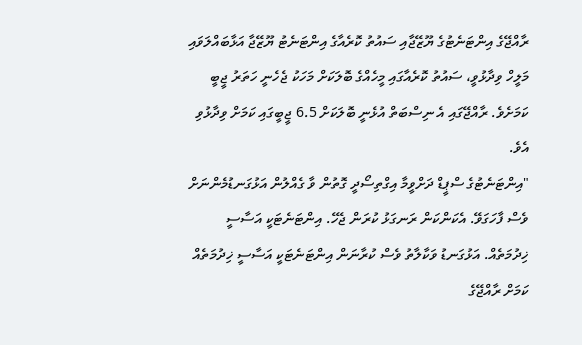ރާއްޖޭގެ އިންޓަނެޓުގެ ޔޫޒޭޖާއި ސައުތު ކޮރެއާގެ އިންޓަނެޓު ޔޫޒޭޖާ އަޅާބައްލަވައި މަލީހް ވިދާޅުވީ، ސައުތު ކޮރެއާގައި މީހެއްގެ ބޮލަކަށް މަހަކު ޖެހެނީ ހަތަރު ޖީބީ ކަމަށެވެ. ރާއްޖޭގައި އެ ނިސްބަތް އުޅެނީ ބޮލަކަށް 6.5 ޖީބީގައި ކަމަށް ވިދާޅުވި އެވެ.
"އިންޓަނެޓުގެ ސްޕީޑް ދަށްވީމާ އިގްތިސޯދީ ގޮތުން ވާ ގެއްލުން އަޅުގަނޑުމެންނަށް ވެސް ފާހަގަވޭ. އެކަންކަން ރަނގަޅު ކުރަން ޖެހޭ. އިންޓަނެޓަކީ އަސާސީ ޚިދުމަތެއް. އަޅުގަނޑު ވަކާލާތު ވެސް ކުރާނަން އިންޓަނެޓަކީ އަސާސީ ޚިދުމަތެއް ކަމަށް ރާއްޖޭގެ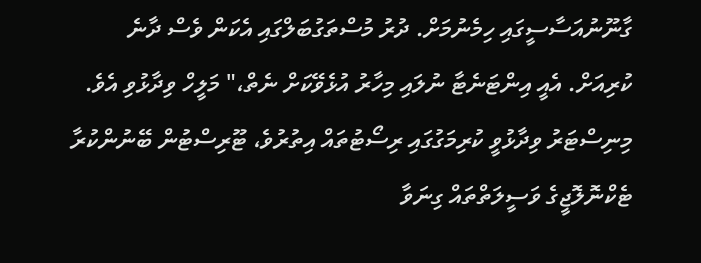ގާނޫނުއަސާސީގައި ހިމެނުމަށް. ދުރު މުސްތަގުބަލްގައި އެކަން ވެސް ދާނެ ކުރިއަށް. އެއީ އިންޓަނެޓާ ނުލައި މިހާރު އުޅެވޭކަށް ނެތް،" މަލީހް ވިދާޅުވި އެވެ.
މިނިސްޓަރު ވިދާޅުވީ ކުރިމަގުގައި ރިސޯޓުތައް އިތުރުވެ، ޓޫރިސްޓުން ބޭނުންކުރާ ޓެކްނޮލޮޖީގެ ވަސީލަތްތައް ގިނަވާ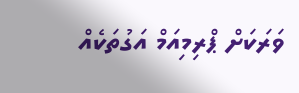ވަރަކަށް ޕްރިމިއަމް އަގުތަކެއް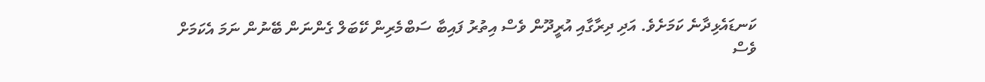ކަނޑައެޅިދާނެ ކަމަށެވެ. އަދި ދިރާގާއި އުރީދޫން ވެސް އިތުރު ފައިބާ ސަބްމެރިން ކޭބަލް ގެންނަން ބޭނުން ނަމަ އެކަމަށް ވެސް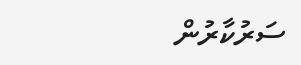ސަރުކާރުން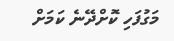މަގުފަހި ކޮށްދޭނެ ކަމަށް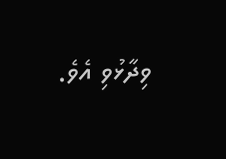ވިދާޅުވި އެވެ.